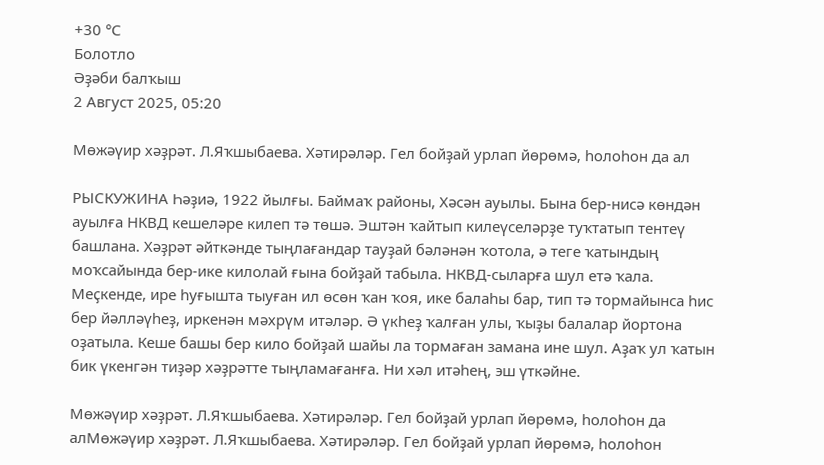+30 °С
Болотло
Әҙәби балҡыш
2 Август 2025, 05:20

Мөжәүир хәҙрәт. Л.Яҡшыбаева. Хәтирәләр. Гел бойҙай урлап йөрөмә, һолоһон да ал

РЫСКУЖИНА Һәҙиә, 1922 йылғы. Баймаҡ районы, Хәсән ауылы. Бына бер-нисә көндән ауылға НКВД кешеләре килеп тә төшә. Эштән ҡайтып килеүселәрҙе туҡтатып тентеү башлана. Хәҙрәт әйткәнде тыңлағандар тауҙай бәләнән ҡотола, ә теге ҡатындың моҡсайында бер-ике килолай ғына бойҙай табыла. НКВД-сыларға шул етә ҡала. Меҫкенде, ире һуғышта тыуған ил өсөн ҡан ҡоя, ике балаһы бар, тип тә тормайынса һис бер йәлләүһеҙ, иркенән мәхрүм итәләр. Ә үкһеҙ ҡалған улы, ҡыҙы балалар йортона оҙатыла. Кеше башы бер кило бойҙай шайы ла тормаған замана ине шул. Аҙаҡ ул ҡатын бик үкенгән тиҙәр хәҙрәтте тыңламағанға. Ни хәл итәһең, эш үткәйне.

Мөжәүир хәҙрәт. Л.Яҡшыбаева. Хәтирәләр. Гел бойҙай урлап йөрөмә, һолоһон да алМөжәүир хәҙрәт. Л.Яҡшыбаева. Хәтирәләр. Гел бойҙай урлап йөрөмә, һолоһон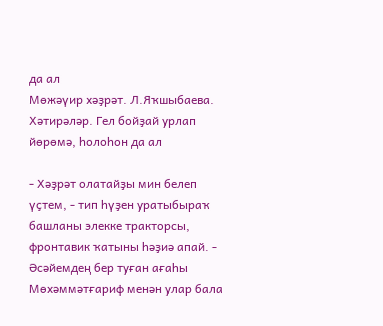да ал
Мөжәүир хәҙрәт. Л.Яҡшыбаева. Хәтирәләр. Гел бойҙай урлап йөрөмә, һолоһон да ал

- Хәҙрәт олатайҙы мин белеп үҫтем, - тип һүҙен уратыбыраҡ башланы элекке тракторсы, фронтавик ҡатыны һәҙиә апай. - Әсәйемдең бер туған ағаһы Мөхәммәтғариф менән улар бала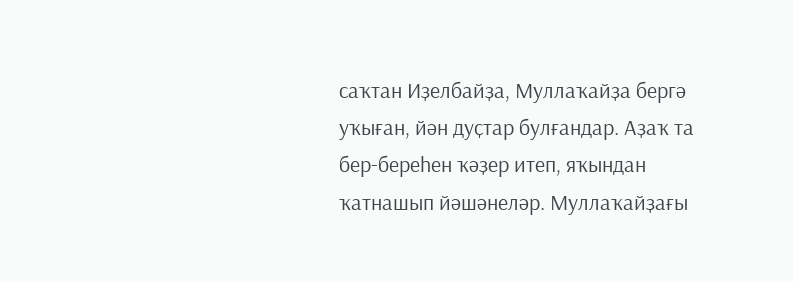саҡтан Иҙелбайҙа, Муллаҡайҙа бергә уҡыған, йән дуҫтар булғандар. Аҙаҡ та бер-береһен ҡәҙер итеп, яҡындан ҡатнашып йәшәнеләр. Муллаҡайҙағы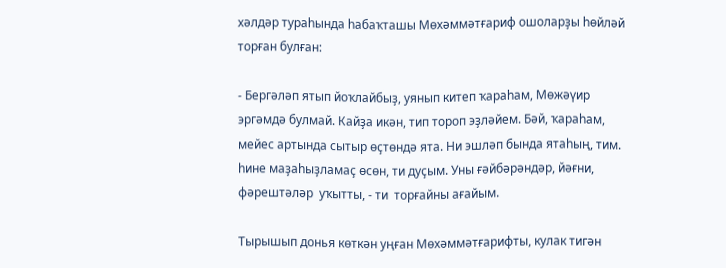хәлдәр тураһында һабаҡташы Мөхәммәтғариф ошоларҙы һөйләй торған булған:

- Бергәләп ятып йоҡлайбыҙ, уянып китеп ҡараһам, Мөжәүир эргәмдә булмай. Кайҙа икән, тип тороп эҙләйем. Бәй, ҡараһам, мейес артында сытыр өҫтөндә ята. Ни эшләп бында ятаһың, тим. һине маҙаһыҙламаҫ өсөн, ти дуҫым. Уны ғәйбәрәндәр, йәғни, фәрештәләр  уҡытты, - ти  торғайны ағайым.

Тырышып донья көткән уңған Мөхәммәтғарифты, кулак тигән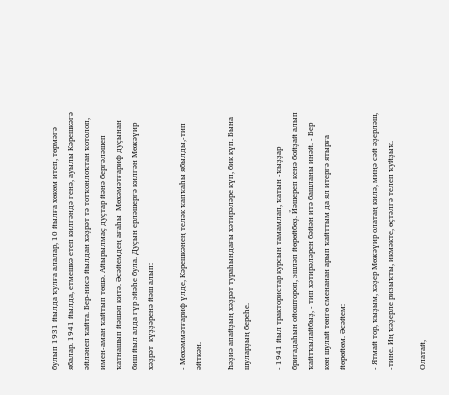булып 1931 йылда ҡулға алалар, 10 йылға хөкөм итеп, төрмәгә ябалар. 1941 йылда, етмешкә етеп килгәндә генә, ауылы Кәрешкәгә әйләнеп ҡайта. Бер-нисә йылдан хәҙрәт тә тотҡонлоҡтан ҡотолоп, имен-аман ҡайтып төшә. Айырылмаҫ дуҫтар йәнә бергәләшеп ҡатнашып йәшәп китә. Әсәйемдең ағаһы  Мөхәмәтғариф дуҫынан биш йыл алда гүр эйәһе була. Дуҫын ерләшергә килгән Мөжәүир хәҙрәт  күҙҙәренә йәш алып:

- Мөхәммәтғариф үлде, Кәрешкәнең теләк ҡапҡаһы ябылды,-тип әйткән.

Һәҙиә апайҙың хәҙрәт тураһындағы хәтирәләре күп, бик күп. Бына шуларҙың береһе.

- 1941 йыл трактористар курсын тамамлап, ҡатын -ҡыҙҙар бригадаһын ойоштороп, эшләп йөрөйбөҙ. Йәшереп кенә бойҙай алып ҡайтҡылайбыҙ, - тип хәтирәләрен бәйән итә башланы инәй. - Бер көн шулай төнгө сменанан арып ҡайттым да ял итергә ятырға йөрөйөм. Әсәйем:

- Ятмай тор, ҡыҙым, хәҙер Мөжәүир олатаң килә, миңә сәй әҙерләш, -тине. Иң ҡәҙерле ризыҡты, икмәкте, өҫтәлгә телеп ҡуйҙыҡ.

Олатай,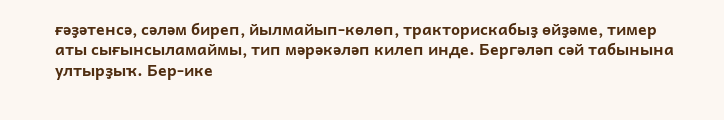ғәҙәтенсә, сәләм биреп, йылмайып-көлөп, тракторискабыҙ өйҙәме, тимер аты сығынсыламаймы, тип мәрәкәләп килеп инде. Бергәләп сәй табынына ултырҙыҡ. Бер-ике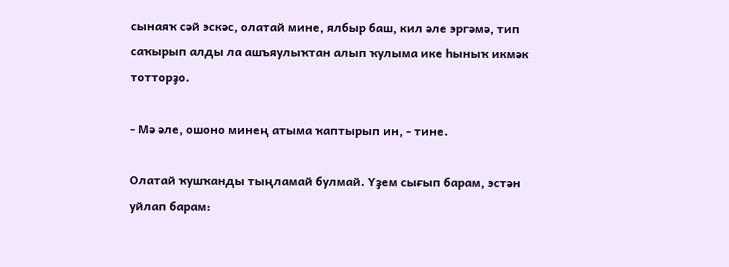сынаяҡ сәй эскәс, олатай мине, ялбыр баш, кил әле эргәмә, тип саҡырып алды ла ашъяулыҡтан алып ҡулыма ике һыныҡ икмәк тотторҙо.

- Мә әле, ошоно минең атыма ҡаптырып ин, - тине.

Олатай ҡушҡанды тыңламай булмай. Үҙем сығып барам, эстән уйлап барам: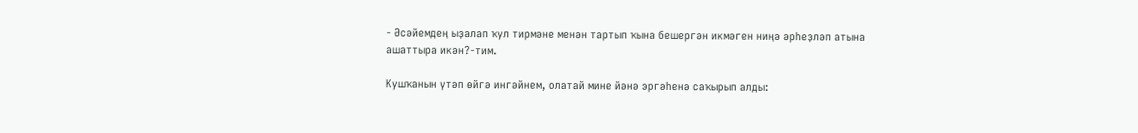- Әсәйемдең ыҙалап ҡул тирмәне менән тартып ҡына бешергән икмәген ниңә әрһеҙләп атына ашаттыра икән?-тим.

Кушҡанын үтәп өйгә ингәйнем, олатай мине йәнә эргәһенә саҡырып алды: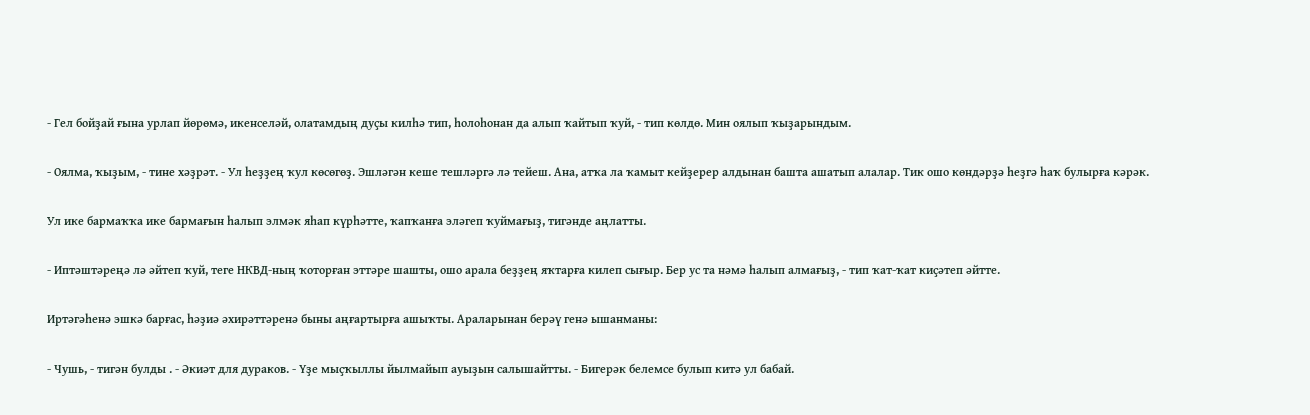- Гел бойҙай ғына урлап йөрөмә, икенселәй, олатамдың дуҫы килһә тип, һолоһонан да алып ҡайтып ҡуй, - тип көлдө. Мин оялып ҡыҙарындым.

- Оялма, ҡыҙым, - тине хәҙрәт. - Ул һеҙҙең ҡул көсөгөҙ. Эшләгән кеше тешләргә лә тейеш. Ана, атҡа ла ҡамыт кейҙерер алдынан башта ашатып алалар. Тик ошо көндәрҙә һеҙгә һаҡ булырға кәрәк.

Ул ике бармаҡҡа ике бармағын һалып элмәк яһап күрһәтте, ҡапҡанға эләгеп ҡуймағыҙ, тигәнде аңлатты.

- Иптәштәреңә лә әйтеп ҡуй, теге НКВД-ның ҡоторған эттәре шашты, ошо арала беҙҙең яҡтарға килеп сығыр. Бер ус та нәмә һалып алмағыҙ, - тип ҡат-ҡат киҫәтеп әйтте.

Иртәгәһенә эшкә барғас, һәҙиә әхирәттәренә быны аңғартырға ашыҡты. Араларынан берәү генә ышанманы:

- Чушь, - тигән булды . - Әкиәт для дураков. - Үҙе мыҫҡыллы йылмайып ауыҙын салышайтты. - Бигерәк белемсе булып китә ул бабай.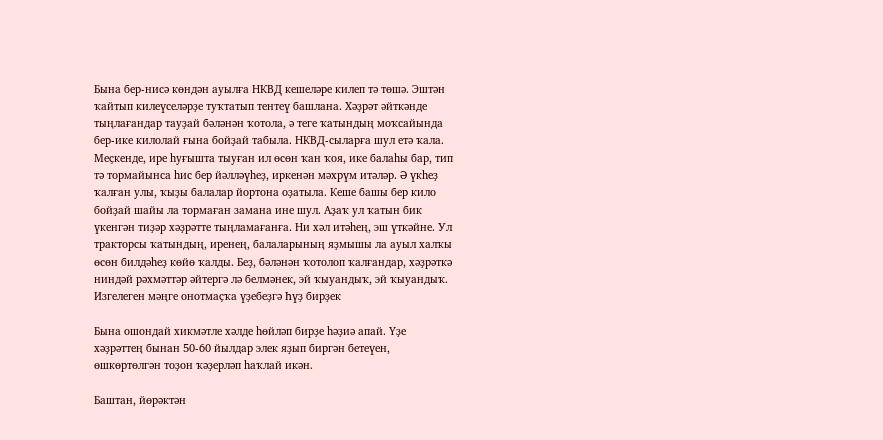Бына бер-нисә көндән ауылға НКВД кешеләре килеп тә төшә. Эштән ҡайтып килеүселәрҙе туҡтатып тентеү башлана. Хәҙрәт әйткәнде тыңлағандар тауҙай бәләнән ҡотола, ә теге ҡатындың моҡсайында бер-ике килолай ғына бойҙай табыла. НКВД-сыларға шул етә ҡала. Меҫкенде, ире һуғышта тыуған ил өсөн ҡан ҡоя, ике балаһы бар, тип тә тормайынса һис бер йәлләүһеҙ, иркенән мәхрүм итәләр. Ә үкһеҙ ҡалған улы, ҡыҙы балалар йортона оҙатыла. Кеше башы бер кило бойҙай шайы ла тормаған замана ине шул. Аҙаҡ ул ҡатын бик үкенгән тиҙәр хәҙрәтте тыңламағанға. Ни хәл итәһең, эш үткәйне. Ул тракторсы ҡатындың, иренең, балаларының яҙмышы ла ауыл халҡы өсөн билдәһеҙ көйө ҡалды. Беҙ, бәләнән ҡотолоп ҡалғандар, хәҙрәткә ниндәй рәхмәттәр әйтергә лә белмәнек, эй ҡыуандыҡ, эй ҡыуандыҡ. Изгелеген мәңге онотмаҫҡа үҙебеҙгә Һүҙ бирҙек

Бына ошондай хикмәтле хәлде һөйләп бирҙе һәҙиә апай. Үҙе хәҙрәттең бынан 50-60 йылдар элек яҙып биргән бетеүен, өшкөртөлгән тоҙон ҡәҙерләп һаҡлай икән.

Баштан, йөрәктән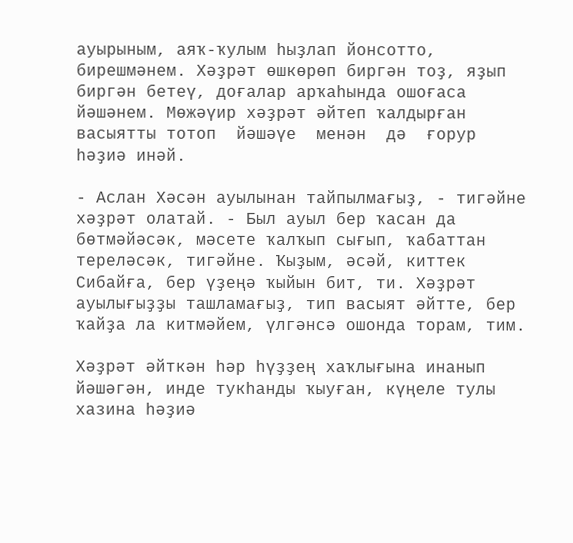ауырыным, аяҡ-ҡулым һыҙлап йонсотто, бирешмәнем. Хәҙрәт өшкөрөп биргән тоҙ, яҙып биргән бетеү, доғалар арҡаһында ошоғаса йәшәнем. Мөжәүир хәҙрәт әйтеп ҡалдырған васыятты тотоп  йәшәүе  менән  дә  ғорур һәҙиә инәй.

- Аслан Хәсән ауылынан тайпылмағыҙ, - тигәйне хәҙрәт олатай. - Был ауыл бер ҡасан да бөтмәйәсәк, мәсете ҡалҡып сығып, ҡабаттан тереләсәк, тигәйне. Ҡыҙым, әсәй, киттек Сибайға, бер үҙеңә ҡыйын бит, ти. Хәҙрәт ауылығыҙҙы ташламағыҙ, тип васыят әйтте, бер ҡайҙа ла китмәйем, үлгәнсә ошонда торам, тим.

Хәҙрәт әйткән һәр һүҙҙең хаҡлығына инанып йәшәгән, инде тукһанды ҡыуған, күңеле тулы хазина һәҙиә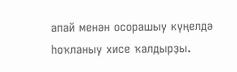апай менән осорашыу күңелдә һоҡланыу хисе ҡалдырҙы.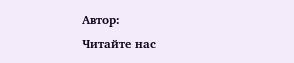Автор:
Читайте нас